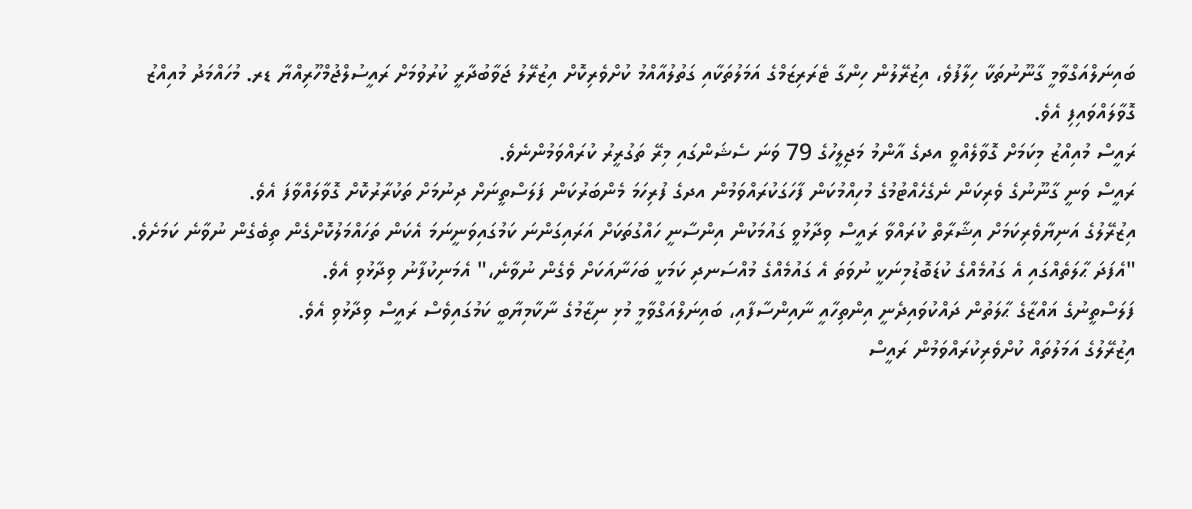ބައިނަލްއަގްވާމީ ގާނޫނުތަކާ ހިލާފުވެ، އިޒުރޭލުން ހިންގާ ޓެރަރިޒަމްގެ އަމަލުތަކާއި ގަތުލުއާއްމު ކުށްވެރިކޮށް އިޒުރޭލު ޖަވާބުދާރީ ކުރުވުމަށް ރައީސުލްޖުމްހޫރިއްޔާ ޑރ. މުހައްމަދު މުއިއްޒު ގޮވާލައްވައިފި އެވެ.
ރައީސް މުއިއްޒު މިކަމަށް ގޮވާލެއްވީ އދގެ އާންމު މަޖިލީހުގެ 79 ވަނަ ސެޝަންގައި މިރޭ ތަގުރީރު ކުރައްވަމުންނެވެ.
ރައީސް ވަނީ ގާނޫނުގެ ވެރިކަން ނެގެހެއްޓުމުގެ މުހިއްމުކަން ފާހަގަކުރައްވަމުން އދގެ ފުރިހަމަ މެންބަރުކަން ފަލަސްތީނަށް ދިނުމަށް ތަކުރާރުކޮށް ގޮވާލައްވާފަ އެވެ.
އިޒުރޭލުގެ އަނިޔާވެރިކަމަށް އިޝާރާތް ކުރައްވާ ރައީސް ވިދާޅުވީ ގައުމަކުން އިންސާނީ ހައްގުތަކަށް އަރައިގަންނަ ކަމުގައިވަނީނަމަ އެކަން ތަހައްމަލުކޮށްގެން ތިބެގެން ނުވާނެ ކަމަށެވެ.
"އެފަދަ ޙާލަތެއްގައި އެ ގައުމެއްގެ ކުޑަބޮޑުމިނަކީ ނުވަތަ އެ ގައުމެއްގެ މުއްސަނދި ކަމަކީ ބަހަނާއަކަށް ވެގެން ނުވާނެ،" އެމަނިކުފާނު ވިދާޅުވި އެވެ.
ފަލަސްތީނުގެ ޣައްޒާގެ ޙާލަތުން ދައްކުވައިދެނީ އިންތިހާއީ ނާއިންސާފާއި، ބައިނަލްއަގްވާމީ މުޅި ނިޒާމުގެ ނާކާމިޔާބީ ކަމުގައިވެސް ރައީސް ވިދާޅުވި އެވެ.
އިޒުރޭލުގެ އަމަލުތައް ކުށްވެރިކުރައްވަމުން ރައީސް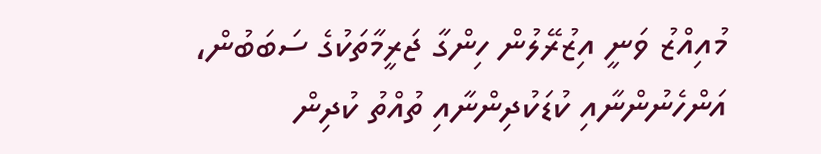މުއިއްޒު ވަނީ އިޒުރޭލުން ހިންގާ ޖަރީމާތަކުގެ ސަބަބުން، އަންހެނުންނާއި ކުޑަކުދިންނާއި ތުއްތު ކުދިން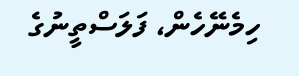ހިމެނޭހެން، ފަލަސްތީނުގެ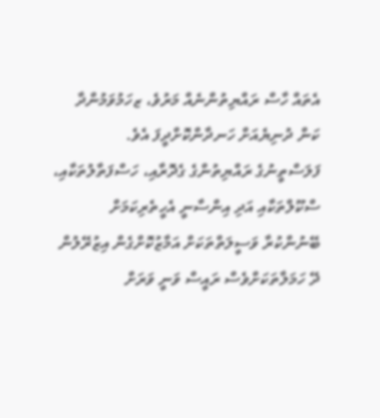އެތައް ހާސް ރައްޔިތުންނެއް މަރުވެ، ޒހަމުވަމުންދާ ކަން ދުނިޔެއަށް ހަނދާންކޮށްދީފަ އެވެ.
ފަލަސްތީނުގެ ރައްޔިތުންގެ ގެދޮރާއި، ހަސްފަތާލުތަކާއި، ސްކޫލްތަކާއި އަދި އިންސާނީ އެހީތެރިކަމަށް ބޭނުންކުރާ ވަސީލަތްތަކަށް އަމާޒުކޮށްގެން އިޒުރޭލުން ދޭ ހަމަލާތަކަށްވެސް ރައީސް ވަނީ ވަރަށް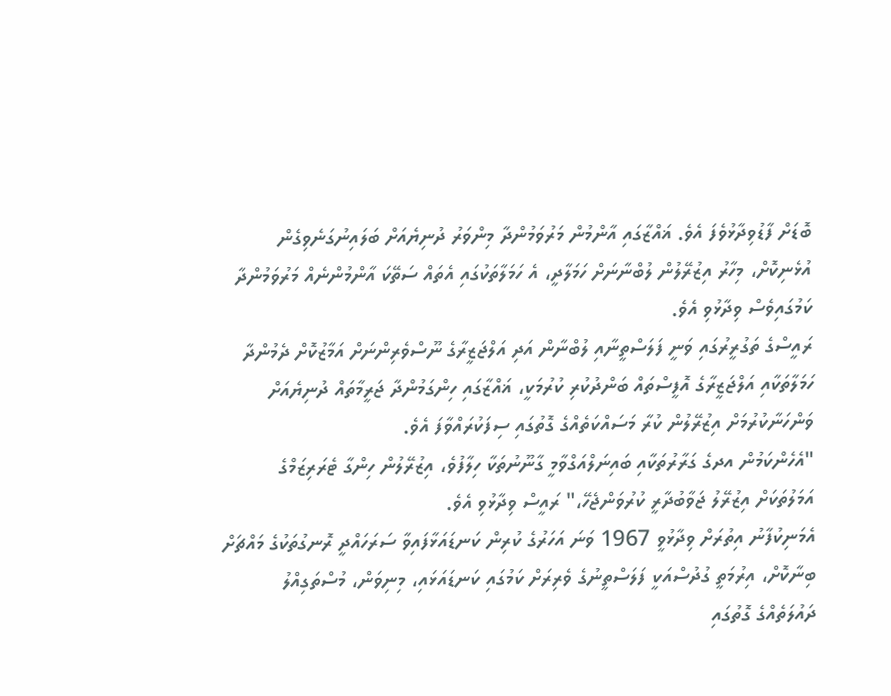ބޮޑަށް ފާޑުވިދާޅުވެފަ އެވެ. ޣައްޒާގައި އާންމުން މަރުވަމުންދާ މިންވަރު ދުނިޔެއަށް ބަލައިނުގަނެވިގެން އުޅެނިކޮށް، މިހާރު އިޒުރޭލުން ލުބްނާނަށް ހަމަލާދީ، އެ ހަމަލާތަކުގައި އެތައް ސަތޭކަ އާންމުންނެއް މަރުވަމުންދާ ކަމުގައިވެސް ވިދާޅުވި އެވެ.
ރައީސްގެ ތަގުރީރުގައި ވަނީ ފަލަސްތީނާއި ލުބްނާން އަދި އަލްޖަޒީރާގެ ނޫސްވެރިންނަށް އަމާޒުކޮށް ދެމުންދާ ހަމަލާތަކާއި އަލްޖަޒީރާގެ އޮފީސްތައް ބަންދުކުރި ކުރުމަކީ، ޣައްޒާގައި ހިންގަމުންދާ ޖަރީމާތައް ދުނިޔެއަށް ވަންހަނާކުރުމަށް އިޒުރޭލުން ކުރާ މަސައްކަތެއްގެ ގޮތުގައި ސިފަކުރައްވާފަ އެވެ.
"އެހެންކަމުން އދގެ ގަރާރުތަކާއި ބައިނަލްއަގްވާމީ ގާނޫނުތަކާ ހިލާފުވެ، އިޒުރޭލުން ހިންގާ ޓެރަރިޒަމްގެ އަމަލުތަކަށް އިޒުރޭލު ޖަވާބުދާރީ ކުރުވަންޖެހޭ،" ރައީސް ވިދާޅުވި އެވެ.
އެމަނިކުފާނު އިތުރަށް ވިދާޅުވީ 1967 ވަނަ އަހަރުގެ ކުރިން ކަނޑައަޅާފައިވާ ސަރަހައްދީ ރޮނގުތަކުގެ މައްޗަށް ބިނާކޮށް، އިރުމަތީ ގުދުސްއަކީ ފަލަސްތީނުގެ ވެރިރަށް ކަމުގައި ކަނޑައަޅައި، މިނިވަން، މުސްތަގިއްލު ދައުލަތެއްގެ ގޮތުގައި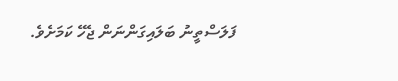ފަލަސްތީނު ބަލައިގަންނަން ޖެހޭ ކަމަށެވެ.